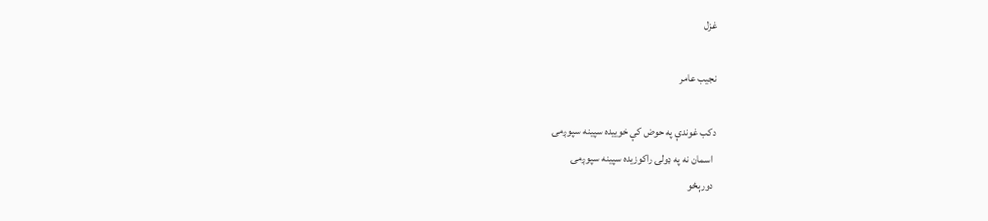غزل

نجيب عامر

دکب غوندې په حوض کې خوييده سپينه سپوږمۍ
 اسمان نه په ډولۍ راکوزيده سپينه سپوږمۍ
 دورېځو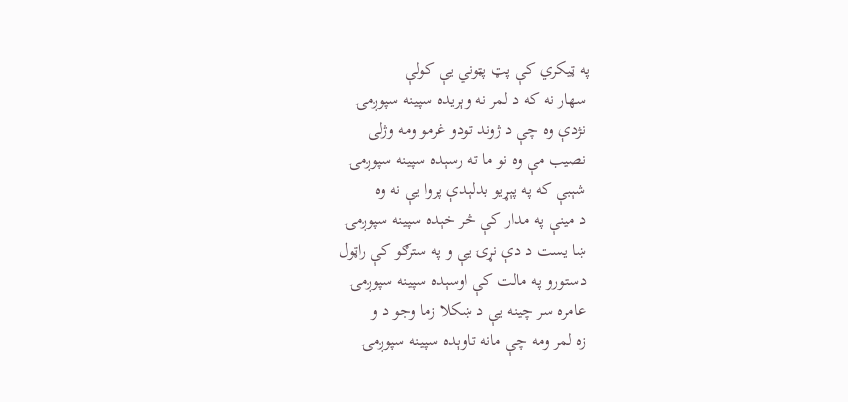په ټيکري کې پټ پټوني يې کولې
 سهار نه که د لمر نه وېريده سپينه سپوږمۍ
 نژدې وه چې د ژوند تودو غرمو ومه وژلی
 نصيب مې وه نو ما ته رسېده سپينه سپوږمۍ
 شېبې که په پېړيو بدلېدې پروا يې نه وه
 د مينې په مدار کې څر خېده سپينه سپوږمۍ
 ښا يست د دې نړۍ يې و په سترګو کې راټول
 دستورو په مالت کې اوسېده سپينه سپوږمۍ
 عامره سر چينه يې د ښکلا زما وجو د و
 زه لمر ومه چې مانه تاوېده سپينه سپوږمۍ